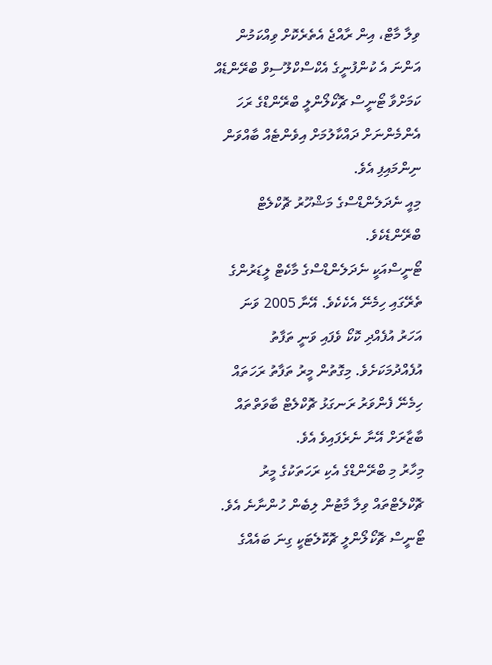ވިލާ މާޓް، އިން ރާއްޖެ އެތެރެކޮށް ވިއްކަމުން އަންނަ އެ ކުންފުނީގެ އެކްސްކްލޫސިވް ބްރޭންޑެއް ކަމަށްވާ ޓޯނީސް ޗޮކޯލޯންލީ ބްރޭންޑްގެ ރަހަ އެންމެންނަށް ދައްކާލުމަށް އިވެންޓެއް ބާއްވަން ނިންމައިފި އެވެ.
މިއީ ނެދަލެންޑްސްގެ މަޝްހޫރު ޗޮކްލެޓް ބްރޭންޑެކެވެ.
ޓޯނީސްއަކީ ނެދަލެންޑްސްގެ މާކެޓް ލީޑަރުންގެ ތެރޭގައި ހިމެނޭ އެކެކެވެ. އޭނާ 2005 ވަނަ އަހަރު އުފެއްދި ކޮކޯ ވެފައި ވަނީ ތަފާތު އުފެއްދުމަކަށެވެ. މިގޮތުން މީރު ތަފާތު ރަހަތައް ހިމެނޭ ފެންވަރު ރަނގަޅު ޗޮކްލެޓް ބާވަތްތައް ބާޒާރަށް އޭނާ ނެރެފައިވެ އެވެ.
މިހާރު މި ބްރޭންޑްގެ އެކި ރަހަތަކުގެ މީރު ޗޮކްލެޓްތައް ވިލާ މާޓުން ލިބެން ހުންނާނެ އެވެ. ޓޯނީސް ޗޮކޯލޯންލީ ޗޮކޮލެޓަކީ ގިނަ ބައެއްގެ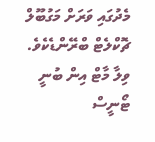މެދުގައި ވަރަށް މަގުބޫލް ޗޮކްލެޓް ބްރޭންޑެކެވެ.
ވިލާ މާޓް އިން ބުނީ ޓޯނީސް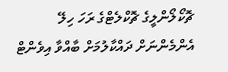ޗޮކޯލޯންލީގެ ޗޮކްލެޓްގެ ރަހަ ހިލޭ އެންމެންނަށް ދައްކާލުމަށް ބާއްވާ އިވެންޓް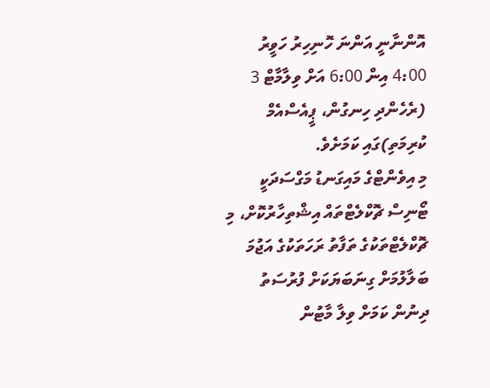އޮންނާނީ އަންނަ ހޮނިހިރު ހަވީރު 4:00 އިން 6:00 އަށް ވިލާމާޓް 3 (ރެހެންދި ހިނގުން، ޕީއެސްއެމް ކުރިމަތި)ގައި ކަމަށެވެ.
މި އިވެންޓްގެ މައިގަނޑު މަގްސަދަކީ ޓޯނިސް ޗޮކްލެޓްތައް އިޝްތިހާރުކޮށް، މި ޗޮކްލެޓްތަކުގެ ތަފާތު ރަހަތަކުގެ އަޖުމަ ބަލާލުމަށް ގިނަބަޔަކަށް ފުރުސަތު ދިނުން ކަމަށް ވިލާ މާޓުން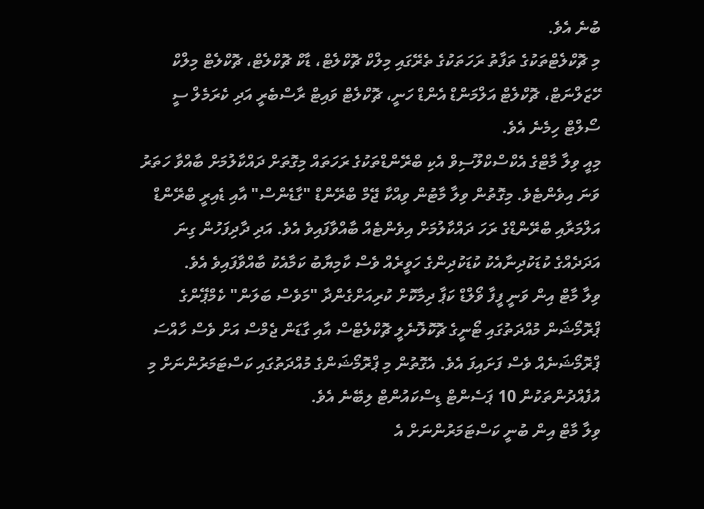ބުނެ އެވެ.
މި ޗޮކްލެޓްތަކުގެ ތަފާތު ރަހަތަކުގެ ތެރޭގައި މިލްކް ޗޮކްލެޓް، ޑާކް ޗޮކްލެޓް، ޗޮކްލެޓް މިލްކް ހޭޒަލްނަޓް، ޗޮކްލެޓް އަލްމަންޑް އެންޑް ހަނީ، ޗޮކްލެޓް ވައިޓް ރާސްބެރީ އަދި ކެރަމެލް ސީ ސޯލްޓް ހިމެނެ އެވެ.
މިއީ ވިލާ މާޓްގެ އެކްސްކްލޫސިވް އެކި ބްރޭންޑްތަކުގެ ރަހަތައް މިގޮތަށް ދައްކާލުމަށް ބާއްވާ ހަތަރު ވަނަ އިވެންޓެވެ. މިގޮތުން ވިލާ މާޓުން ވިއްކާ ޖޭމް ބްރޭންޑް "ގާޑެންސް" އާއި ޑެއިރީ ބްރޭންޑް އަލްމަރާއި ބްރޭންޑްގެ ރަހަ ދައްކާލުމަށް އިވެންޓެއް ބާއްވާފައިވެ އެވެ. އަދި ދާދިފަހުން ގިނަ އަދަދެއްގެ ކުޑަކުދިނާއެކު ކުޑަކުދިންގެ ހަވީރެއް ވެސް ކާމިޔާބު ކަމާއެކު ބާއްވާފައިވެ އެވެ.
ވިލާ މާޓް އިން ވަނީ ފީފާ ވޯލްޑް ކަޕާ ދިމާކޮށް ކުރިއަށްގެންދާ "މަވެސް ބަލަން" ކެމްޕޭންގެ ޕްރޮމޯޝަން މުއްދަތުގައި ޓޯނީގެ ޗޮކޮލޮނެލީ ޗޮކްލެޓްސް އާއި ގާޑަން ޖެމްސް އަށް ވެސް ހާއްސަ ޕްރޮމޯޝަނެއް ވެސް ފަށައިފަ އެވެ. އެގޮތުން މި ޕްރޮމޯޝަންގެ މުއްދަތުގައި ކަސްޓަމަރުންނަށް މި އުފެއްދުންތަކުން 10 ޕަސެންޓް ޑިސްކައުންޓް ލިބޭނެ އެވެ.
ވިލާ މާޓް އިން ބުނީ ކަސްޓަމަރުންނަށް އެ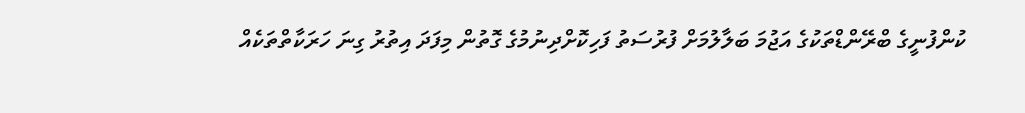ކުންފުނީގެ ބްރޭންޑްތަކުގެ އަޖުމަ ބަލާލުމަށް ފުރުސަތު ފަހިކޮށްދިނުމުގެ ގޮތުން މިފަދަ އިތުރު ގިނަ ހަރަކާތްތަކެއް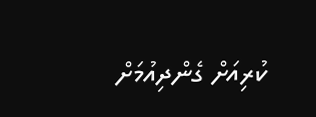ކުރިއަށް ގެންދިއުމަށް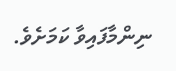ނިންމާފައިވާ ކަމަށެވެ.